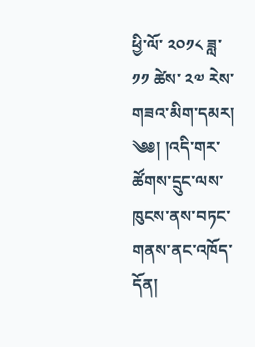ཕྱི་ལོ་ ༢༠༡༨ ཟླ་ ༡༡ ཚེས་ ༢༧ རེས་གཟའ་མིག་དམར།
༄༅། །འདི་གར་ཚོགས་དྲུང་ལས་ཁུངས་ནས་བཏང་གནས་ནང་འཁོད་དོན།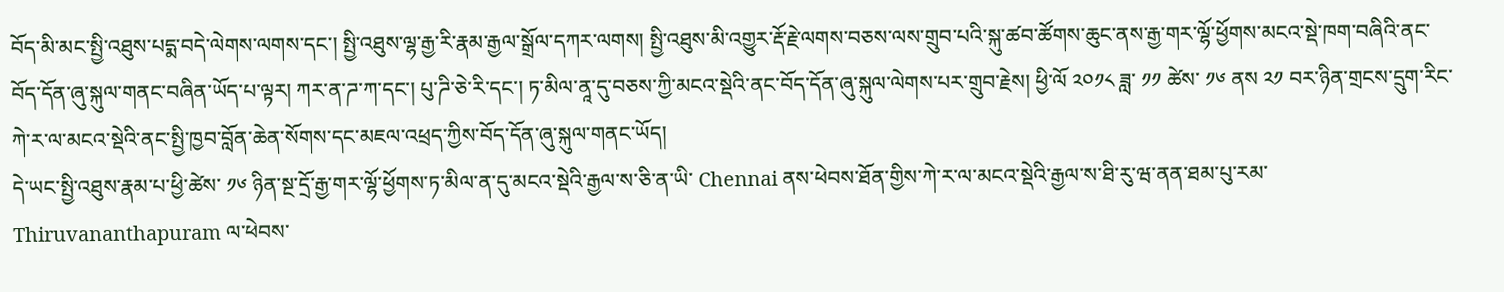བོད་མི་མང་སྤྱི་འཐུས་པདྨ་བདེ་ལེགས་ལགས་དང་། སྤྱི་འཐུས་ལྷ་རྒྱ་རི་རྣམ་རྒྱལ་སྒྲོལ་དཀར་ལགས། སྤྱི་འཐུས་མི་འགྱུར་རྡོ་རྗེ་ལགས་བཅས་ལས་གྲུབ་པའི་སྐུ་ཚབ་ཚོགས་ཆུང་ནས་རྒྱ་གར་ལྷོ་ཕྱོགས་མངའ་སྡེ་ཁག་བཞིའི་ནང་བོད་དོན་ཞུ་སྐུལ་གནང་བཞིན་ཡོད་པ་ལྟར། ཀར་ན་ཌ་ཀ་དང་། པུ་ཌི་ཅེ་རི་དང་། ཏ་མིལ་ནཱ་དུ་བཅས་ཀྱི་མངའ་སྡེའི་ནང་བོད་དོན་ཞུ་སྐུལ་ལེགས་པར་གྲུབ་རྗེས། ཕྱི་ལོ ༢༠༡༨ ཟླ་ ༡༡ ཚེས་ ༡༦ ནས ༢༡ བར་ཉིན་གྲངས་དྲུག་རིང་ཀེ་ར་ལ་མངའ་སྡེའི་ནང་སྤྱི་ཁྱབ་བློན་ཆེན་སོགས་དང་མཇལ་འཕྲད་ཀྱིས་བོད་དོན་ཞུ་སྐུལ་གནང་ཡོད།
དེ་ཡང་སྤྱི་འཐུས་རྣམ་པ་ཕྱི་ཚེས་ ༡༦ ཉིན་སྔ་དྲོ་རྒྱ་གར་ལྷོ་ཕྱོགས་ཏ་མིལ་ན་དུ་མངའ་སྡེའི་རྒྱལ་ས་ཅི་ན་ཡི་ Chennai ནས་ཕེབས་ཐོན་གྱིས་ཀེ་ར་ལ་མངའ་སྡེའི་རྒྱལ་ས་ཐི་རུ་ཝ་ནན་ཐམ་པུ་རམ་ Thiruvananthapuram ལ་ཕེབས་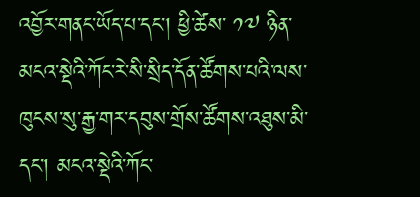འབྱོར་གནང་ཡོད་པ་དང་། ཕྱི་ཚེས་ ༡༧ ཉིན་མངའ་སྡེའི་ཀོང་རེ་སི་སྲིད་དོན་ཚོགས་པའི་ལས་ཁུངས་སུ་རྒྱ་གར་དབུས་གྲོས་ཚོགས་འཐུས་མི་དང་། མངའ་སྡེའི་ཀོང་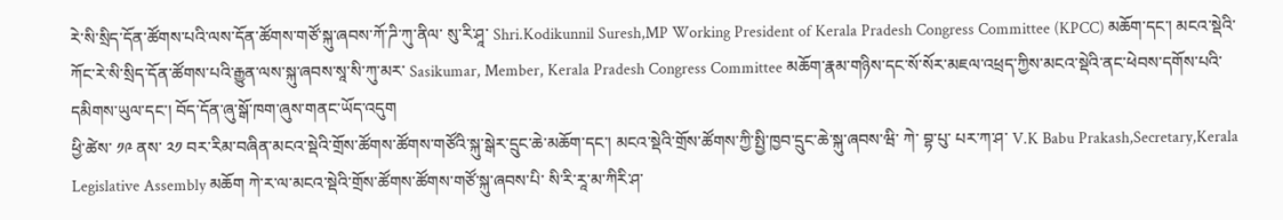རེ་སི་སྲིད་དོན་ཚོགས་པའི་ལས་དོན་ཚོགས་གཙོ་སྐུ་ཞབས་ཀོ་ཌི་ཀུ་ནིལ་ སུ་རི་ཤཱ་ Shri.Kodikunnil Suresh,MP Working President of Kerala Pradesh Congress Committee (KPCC) མཆོག་དང་། མངའ་སྡེའི་ཀོང་རེ་སི་སྲིད་དོན་ཚོགས་པའི་རྒྱུན་ལས་སྐུ་ཞབས་སཱ་སི་ཀུ་མར་ Sasikumar, Member, Kerala Pradesh Congress Committee མཆོག་རྣམ་གཉིས་དང་སོ་སོར་མཇལ་འཕྲད་ཀྱིས་མངའ་སྡེའི་ནང་ཕེབས་དགོས་པའི་དམིགས་ཡུལ་དང་། བོད་དོན་ཞུ་སྒོ་ཁག་ཞུས་གནང་ཡོད་འདུག
ཕྱི་ཚེས་ ༡༩ ནས་ ༢༡ བར་རིམ་བཞིན་མངའ་སྡེའི་གྲོས་ཚོགས་ཚོགས་གཙོའི་སྐུ་སྒེར་དྲུང་ཆེ་མཆོག་དང་། མངའ་སྡེའི་གྲོས་ཚོགས་ཀྱི་སྤྱི་ཁྱབ་དྲུང་ཆེ་སྐུ་ཞབས་ཝི་ ཀེ་ བྷ་པུ་ པར་ཀ་ཤ་ V.K Babu Prakash,Secretary,Kerala Legislative Assembly མཆོག ཀེ་ར་ལ་མངའ་སྡེའི་གྲོས་ཚོགས་ཚོགས་གཙོ་སྐུ་ཞབས་པི་ སི་རི་རཱ་མ་ཀིརི་ཤ་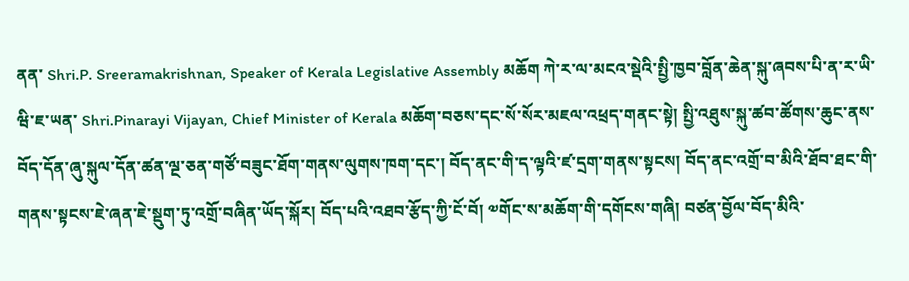ནན་ Shri.P. Sreeramakrishnan, Speaker of Kerala Legislative Assembly མཆོག ཀེ་ར་ལ་མངའ་སྡེའི་སྤྱི་ཁྱབ་བློན་ཆེན་སྐུ་ཞབས་པི་ན་ར་ཡི་ ཝི་ཇ་ཡན་ Shri.Pinarayi Vijayan, Chief Minister of Kerala མཆོག་བཅས་དང་སོ་སོར་མཇལ་འཕྲད་གནང་སྟེ། སྤྱི་འཐུས་སྐུ་ཚབ་ཚོགས་ཆུང་ནས་བོད་དོན་ཞུ་སྐུལ་དོན་ཚན་ལྔ་ཅན་གཙོ་བཟུང་ཐོག་གནས་ལུགས་ཁག་དང་། བོད་ནང་གི་ད་ལྟའི་ཛ་དྲག་གནས་སྟངས། བོད་ནང་འགྲོ་བ་མིའི་ཐོབ་ཐང་གི་གནས་སྟངས་ཇེ་ཞན་ཇེ་སྡུག་ཏུ་འགྲོ་བཞིན་ཡོད་སྐོར། བོད་པའི་འཐབ་རྩོད་ཀྱི་ངོ་བོ། ༧གོང་ས་མཆོག་གི་དགོངས་གཞི། བཙན་བྱོལ་བོད་མིའི་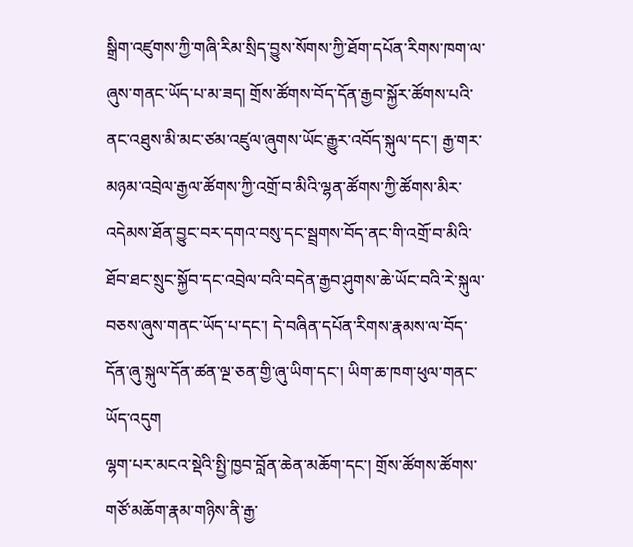སྒྲིག་འཛུགས་ཀྱི་གཞི་རིམ་སྲིད་བྱུས་སོགས་ཀྱི་ཐོག་དཔོན་རིགས་ཁག་ལ་ཞུས་གནང་ཡོད་པ་མ་ཟད། གྲོས་ཚོགས་བོད་དོན་རྒྱབ་སྐྱོར་ཚོགས་པའི་ནང་འཐུས་མི་མང་ཙམ་འཛུལ་ཞུགས་ཡོང་རྒྱུར་འབོད་སྐུལ་དང་། རྒྱ་གར་མཉམ་འབྲེལ་རྒྱལ་ཚོགས་ཀྱི་འགྲོ་བ་མིའི་ལྷན་ཚོགས་ཀྱི་ཚོགས་མིར་འདེམས་ཐོན་བྱུང་བར་དགའ་བསུ་དང་སྦྲགས་བོད་ནང་གི་འགྲོ་བ་མིའི་ཐོབ་ཐང་སྲུང་སྐྱོབ་དང་འབྲེལ་བའི་བདེན་རྒྱབ་ཤུགས་ཆེ་ཡོང་བའི་རེ་སྐུལ་བཅས་ཞུས་གནང་ཡོད་པ་དང་། དེ་བཞིན་དཔོན་རིགས་རྣམས་ལ་བོད་དོན་ཞུ་སྐུལ་དོན་ཚན་ལྔ་ཅན་གྱི་ཞུ་ཡིག་དང་། ཡིག་ཆ་ཁག་ཕུལ་གནང་ཡོད་འདུག
ལྷག་པར་མངའ་སྡེའི་སྤྱི་ཁྱབ་བློན་ཆེན་མཆོག་དང་། གྲོས་ཚོགས་ཚོགས་གཙོ་མཆོག་རྣམ་གཉིས་ནི་རྒྱ་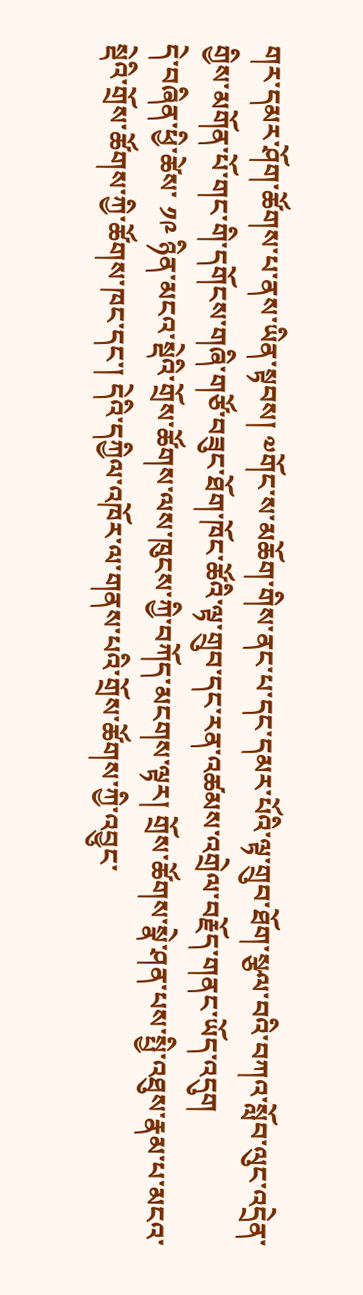གར་དམར་ཤོག་ཚོགས་པ་ནས་ཡིན་སྟབས། ༧གོང་ས་མཆོག་གིས་ནང་པ་དང་དམར་པོའི་ལྟ་གྲུབ་ཐོག་སྩལ་བའི་བཀའ་སློབ་ལུང་འདྲེན་གྱིས་མགོན་པོ་གང་གི་དགོངས་གཞི་གཙོ་བཟུང་ཐོག་ཁོང་ཚོའི་ལྟ་གྲུབ་དང་རན་འཚམས་འགྲེལ་བརྗོད་གནང་ཡོད་འདུག
དེ་བཞིན་ཕྱི་ཚེས་ ༡༩ ཉིན་མངའ་སྡེའི་གྲོས་ཚོགས་ལས་ཁུངས་ཀྱི་བཀོད་མངགས་ལྟར། གྲོས་ཚོགས་སྣེ་ཤན་པས་སྤྱི་འཐུས་རྣམ་པ་མངའ་སྡེའི་གྲོས་ཚོགས་ཀྱི་ཚོགས་ཁང་དང་། དེའི་དཀྱིལ་འཁོར་ལ་གནས་པའི་གྲོས་ཚོགས་ཀྱི་འབྱུང་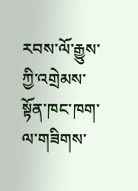རབས་ལོ་རྒྱུས་ཀྱི་འགྲེམས་སྟོན་ཁང་ཁག་ལ་གཟིགས་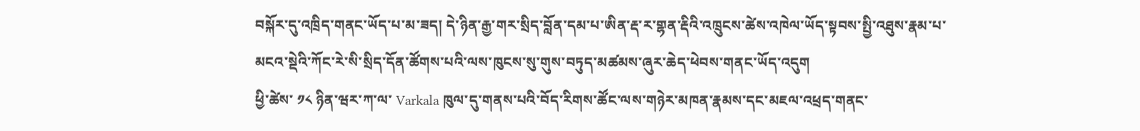བསྐོར་དུ་འཁྲིད་གནང་ཡོད་པ་མ་ཟད། དེ་ཉིན་རྒྱ་གར་སྲིད་བློན་དམ་པ་ཨིན་རྡ་ར་གྷན་རྡིའི་འཁྲུངས་ཚེས་འཁེལ་ཡོད་སྟབས་སྤྱི་འཐུས་རྣམ་པ་མངའ་སྡེའི་ཀོང་རེ་སི་སྲིད་དོན་ཚོགས་པའི་ལས་ཁུངས་སུ་གུས་བཏུད་མཚམས་ཞུར་ཆེད་ཕེབས་གནང་ཡོད་འདུག
ཕྱི་ཚེས་ ༡༨ ཉིན་ཝར་ཀ་ལ་ Varkala ཁུལ་དུ་གནས་པའི་བོད་རིགས་ཚོང་ལས་གཉེར་མཁན་རྣམས་དང་མཇལ་འཕྲད་གནང་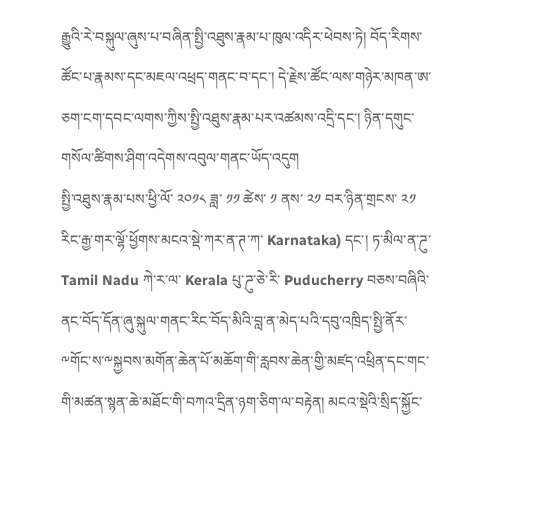རྒྱུའི་རེ་བསྐུལ་ཞུས་པ་བཞིན་སྤྱི་འཐུས་རྣམ་པ་ཁུལ་འདིར་ཕེབས་ཏེ། བོད་རིགས་ཚོང་པ་རྣམས་དང་མཇལ་འཕྲད་གནང་བ་དང་། དེ་རྗེས་ཚོང་ལས་གཉེར་མཁན་ཨ་ཅག་ངག་དབང་ལགས་ཀྱིས་སྤྱི་འཐུས་རྣམ་པར་འཚམས་འདྲི་དང་། ཉིན་དགུང་གསོལ་ཚིགས་ཤིག་འདེགས་འབུལ་གནང་ཡོད་འདུག
སྤྱི་འཐུས་རྣམ་པས་ཕྱི་ལོ་ ༢༠༡༨ ཟླ་ ༡༡ ཚེས་ ༡ ནས་ ༢༡ བར་ཉིན་གྲངས་ ༢༡ རིང་རྒྱ་གར་ལྷོ་ཕྱོགས་མངའ་སྡེ་ཀར་ན་ཊ་ཀ་ Karnataka) དང་། ཏ་མིལ་ན་ཌུ་ Tamil Nadu ཀེ་ར་ལ་ Kerala པུ་ཌུ་ཅེ་རི་ Puducherry བཅས་བཞིའི་ནང་བོད་དོན་ཞུ་སྐུལ་གནང་རིང་བོད་མིའི་བླ་ན་མེད་པའི་དབུ་འཁྲིད་སྤྱི་ནོར་༸གོང་ས་༸སྐྱབས་མགོན་ཆེན་པོ་མཆོག་གི་རླབས་ཆེན་གྱི་མཛད་འཕྲིན་དང་གང་གི་མཚན་སྙན་ཆེ་མཐོང་གི་བཀའ་དྲིན་ཉག་ཅིག་ལ་བརྟེན། མངའ་སྡེའི་སྲིད་སྐྱོང་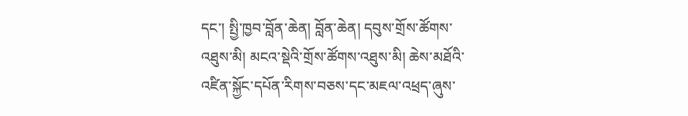དང་། སྤྱི་ཁྱབ་བློན་ཆེན། བློན་ཆེན། དབུས་གྲོས་ཚོགས་འཐུས་མི། མངའ་སྡེའི་གྲོས་ཚོགས་འཐུས་མི། ཆེས་མཐོའི་འཛིན་སྐྱོང་དཔོན་རིགས་བཅས་དང་མཇལ་འཕྲད་ཞུས་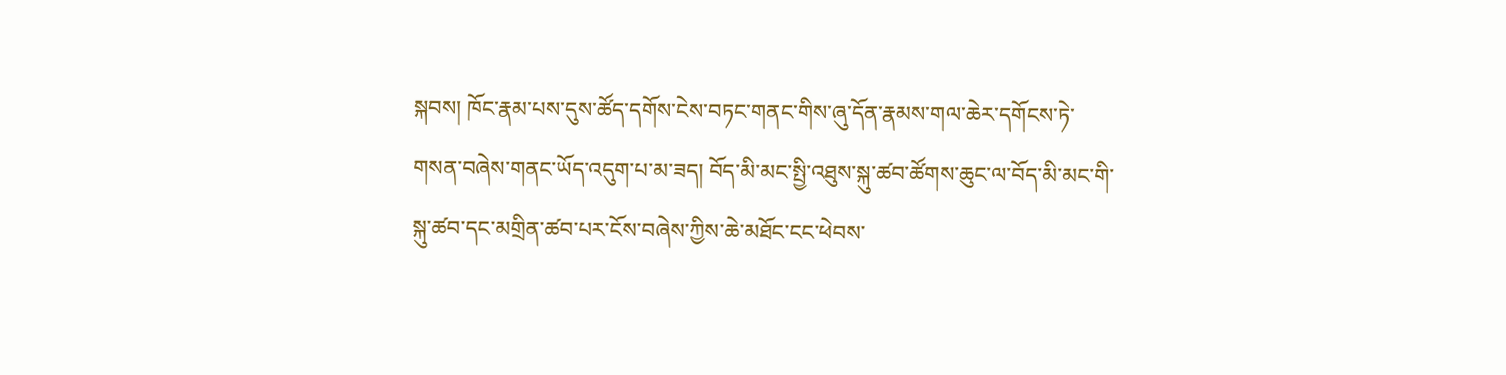སྐབས། ཁོང་རྣམ་པས་དུས་ཚོད་དགོས་ངེས་བཏང་གནང་གིས་ཞུ་དོན་རྣམས་གལ་ཆེར་དགོངས་ཏེ་གསན་བཞེས་གནང་ཡོད་འདུག་པ་མ་ཟད། བོད་མི་མང་སྤྱི་འཐུས་སྐུ་ཚབ་ཚོགས་ཆུང་ལ་བོད་མི་མང་གི་སྐུ་ཚབ་དང་མགྲིན་ཚབ་པར་ངོས་བཞེས་ཀྱིས་ཆེ་མཐོང་ངང་ཕེབས་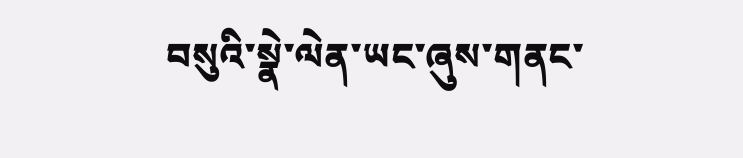བསུའི་སྣེ་ལེན་ཡང་ཞུས་གནང་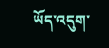ཡོད་འདུག་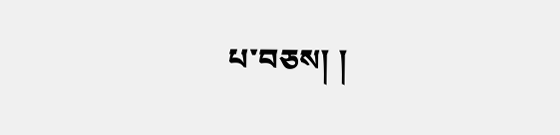པ་བཅས། །